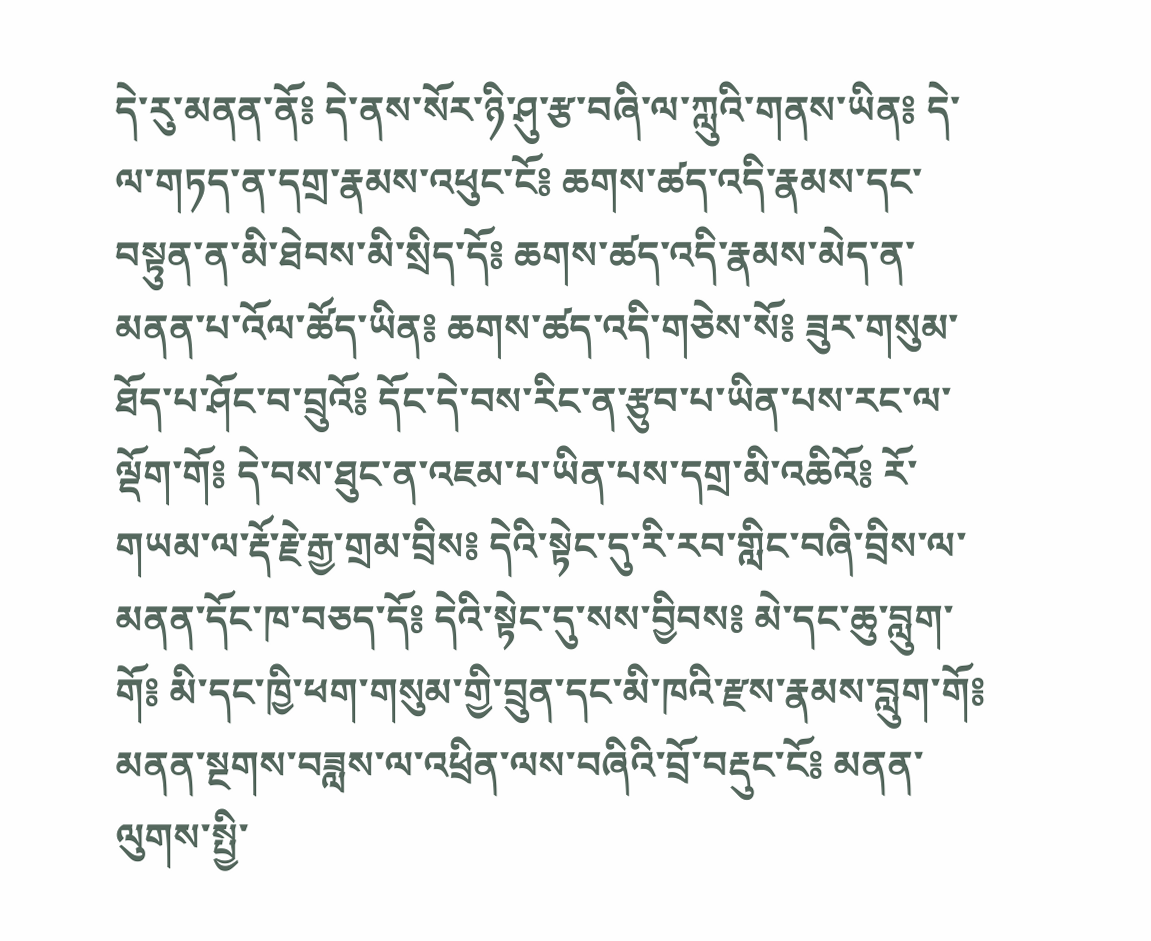དེ་རུ་མནན་ནོ༔ དེ་ནས་སོར་ཉི་ཤུ་རྩ་བཞི་ལ་ཀླུའི་གནས་ཡིན༔ དེ་ལ་གཏད་ན་དགྲ་རྣམས་འཕུང་ངོ༔ ཆགས་ཚད་འདི་རྣམས་དང་བསྟུན་ན་མི་ཐེབས་མི་སྲིད་དོ༔ ཆགས་ཚད་འདི་རྣམས་མེད་ན་མནན་པ་འོལ་ཚོད་ཡིན༔ ཆགས་ཚད་འདི་གཅེས་སོ༔ ཟུར་གསུམ་ཐོད་པ་ཤོང་བ་བྲུའོ༔ དོང་དེ་བས་རིང་ན་རྩུབ་པ་ཡིན་པས་རང་ལ་ལྡོག་གོ༔ དེ་བས་ཐུང་ན་འཇམ་པ་ཡིན་པས་དགྲ་མི་འཆིའོ༔ རོ་གཡམ་ལ་རྡོ་རྗེ་རྒྱ་གྲམ་བྲིས༔ དེའི་སྟེང་དུ་རི་རབ་གླིང་བཞི་བྲིས་ལ་མནན་དོང་ཁ་བཅད་དོ༔ དེའི་སྟེང་དུ་སས་བྱིབས༔ མེ་དང་ཆུ་བླུག་གོ༔ མི་དང་ཁྱི་ཕག་གསུམ་གྱི་བྲུན་དང་མི་ཁའི་རྫས་རྣམས་བླུག་གོ༔ མནན་སྔགས་བཟླས་ལ་འཕྲིན་ལས་བཞིའི་བྲོ་བརྡུང་ངོ༔ མནན་ལུགས་སྤྱི་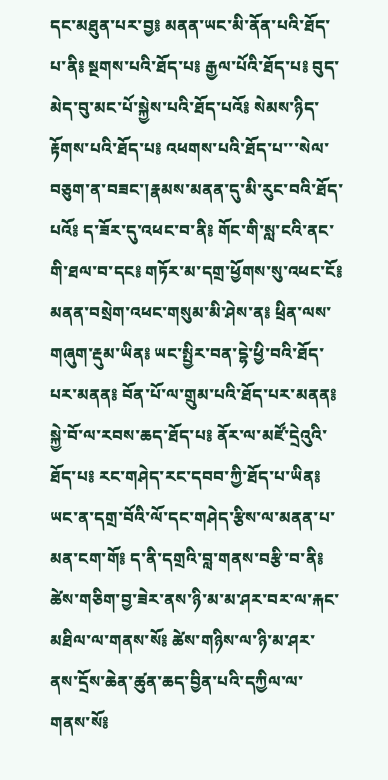དང་མཐུན་པར་བྱ༔ མནན་ཡང་མི་ནོན་པའི་ཐོད་པ་ནི༔ སྔགས་པའི་ཐོད་པ༔ རྒྱལ་པོའི་ཐོད་པ༔ བུད་མེད་བུ་མང་པོ་སྐྱེས་པའི་ཐོད་པའོ༔ སེམས་ཉིད་རྟོགས་པའི་ཐོད་པ༔ འཕགས་པའི་ཐོད་པ་་་སེལ་བཅུག་ན་བཟང་།རྣམས་མནན་དུ་མི་རུང་བའི་ཐོད་པའོ༔ ད་ཟོར་དུ་འཕང་བ་ནི༔ གོང་གི་སླ་ངའི་ནང་གི་ཐལ་བ་དང༔ གཏོར་མ་དགྲ་ཕྱོགས་སུ་འཕང་ངོ༔ མནན་བསྲེག་འཕང་གསུམ་མི་ཤེས་ན༔ ཕྲིན་ལས་གཞུག་རྡུམ་ཡིན༔ ཡང་སྤྱིར་བན་དྷེ་ཕྱི་བའི་ཐོད་པར་མནན༔ བོན་པོ་ལ་གྲུམ་པའི་ཐོད་པར་མནན༔ སྐྱེ་བོ་ལ་རབས་ཆད་ཐོད་པ༔ ནོར་ལ་མཛོ་དྲེའུའི་ཐོད་པ༔ རང་གཤེད་རང་དབབ་ཀྱི་ཐོད་པ་ཡིན༔ ཡང་ན་དགྲ་བོའི་ལོ་དང་གཤེད་རྩིས་ལ་མནན་པ་མན་ངག་གོ༔ ད་ནི་དགྲའི་བླ་གནས་བརྩི་བ་ནི༔ ཚེས་གཅིག་བྱ་ཟེར་ནས་ཉི་མ་མ་ཤར་བར་ལ་རྐང་མཐིལ་ལ་གནས་སོ༔ ཚེས་གཉིས་ལ་ཉི་མ་ཤར་ནས་དྲོས་ཆེན་ཚུན་ཆད་བྱིན་པའི་དཀྱིལ་ལ་གནས་སོ༔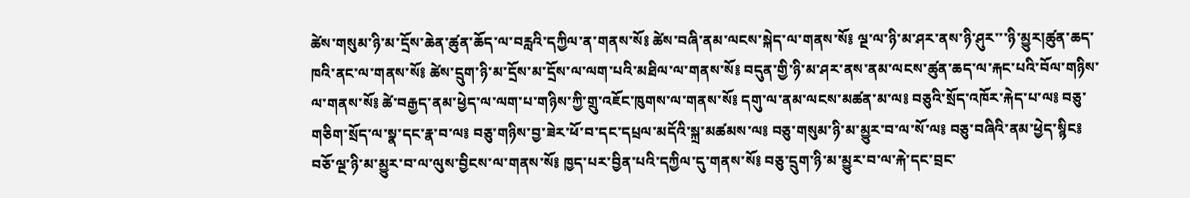ཚེས་གསུམ་ཉི་མ་དྲོས་ཆེན་ཚུན་ཆོད་ལ་བརླའི་དཀྱིལ་ན་གནས་སོ༔ ཚེས་བཞི་ནམ་ལངས་སྐེད་ལ་གནས་སོ༔ ལྔ་ལ་ཉི་མ་ཤར་ནས་ཉི་ཤུར་་་ཉི་མྱུར།ཚུན་ཆད་ཁའི་ནང་ལ་གནས་སོ༔ ཚེས་དྲུག་ཉི་མ་དྲོས་མ་དྲོས་ལ་ལག་པའི་མཐིལ་ལ་གནས་སོ༔ བདུན་གྱི་ཉི་མ་ཤར་ནས་ནམ་ལངས་ཚུན་ཆད་ལ་རྐང་པའི་བོལ་གཉིས་ལ་གནས་སོ༔ ཚེ་བརྒྱད་ནམ་ཕྱེད་ལ་ལག་པ་གཉིས་ཀྱི་གྲུ་འཇོང་ཁུགས་ལ་གནས་སོ༔ དགུ་ལ་ནམ་ལངས་མཚན་མ་ལ༔ བཅུའི་སྲོད་འཁོར་རྐེད་པ་ལ༔ བཅུ་གཅིག་སྲོད་ལ་སྣ་དང་རྣ་བ་ལ༔ བཅུ་གཉིས་བྱ་ཟེར་ཕོ་བ་དང་དཔྲལ་མདོའི་སྐྲ་མཚམས་ལ༔ བཅུ་གསུམ་ཉི་མ་མྱུར་བ་ལ་སོ་ལ༔ བཅུ་བཞིའི་ནམ་ཕྱེད་སྙིང༔ བཅོ་ལྔ་ཉི་མ་མྱུར་བ་ལ་ལུས་བྱིངས་ལ་གནས་སོ༔ ཁྱད་པར་བྱིན་པའི་དཀྱིལ་དུ་གནས་སོ༔ བཅུ་དྲུག་ཉི་མ་མྱུར་བ་ལ་རྐེ་དང་བྲང་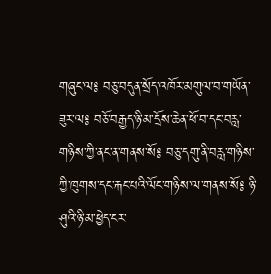གཞུང་ལ༔ བཅུ་བདུན་སྲོད་འཁོར་མགུལ་བ་གཡོན་ཟུར་ལ༔ བཅོ་བརྒྱད་ཉི་མ་དྲོས་ཆེན་ཕོ་བ་དང་བརླ་གཉིས་ཀྱི་ནང་ན་གནས་སོ༔ བཅུ་དགུ་ནི་བརླ་གཉིས་ཀྱི་ཁུགས་དང་རྐང་པའི་ལོང་གཉིས་ལ་གནས་སོ༔ ཉི་ཤུའི་ཉི་མ་ཕྱེད་ངར་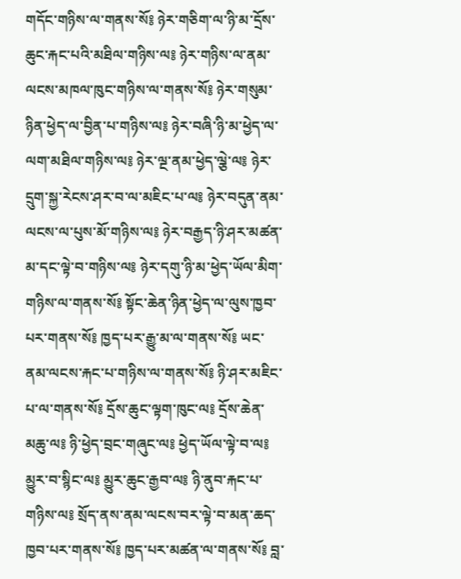གདོང་གཉིས་ལ་གནས་སོ༔ ཉེར་གཅིག་ལ་ཉི་མ་དྲོས་ཆུང་རྐང་པའི་མཐིལ་གཉིས་ལ༔ ཉེར་གཉིས་ལ་ནམ་ལངས་མཁལ་ཁུང་གཉིས་ལ་གནས་སོ༔ ཉེར་གསུམ་ཉིན་ཕྱེད་ལ་བྱིན་པ་གཉིས་ལ༔ ཉེར་བཞི་ཉི་མ་ཕྱེད་ལ་ལག་མཐིལ་གཉིས་ལ༔ ཉེར་ལྔ་ནམ་ཕྱེད་ལྕེ་ལ༔ ཉེར་དྲུག་སྐྱ་རེངས་ཤར་བ་ལ་མཇིང་པ་ལ༔ ཉེར་བདུན་ནམ་ལངས་ལ་པུས་མོ་གཉིས་ལ༔ ཉེར་བརྒྱད་ཉི་ཤར་མཚན་མ་དང་ལྟེ་བ་གཉིས་ལ༔ ཉེར་དགུ་ཉི་མ་ཕྱེད་ཡོལ་མིག་གཉིས་ལ་གནས་སོ༔ སྟོང་ཆེན་ཉིན་ཕྱེད་ལ་ལུས་ཁྱབ་པར་གནས་སོ༔ ཁྱད་པར་རྒྱུ་མ་ལ་གནས་སོ༔ ཡང་ནམ་ལངས་རྐང་པ་གཉིས་ལ་གནས་སོ༔ ཉི་ཤར་མཇིང་པ་ལ་གནས་སོ༔ དྲོས་ཆུང་ལྟག་ཁུང་ལ༔ དྲོས་ཆེན་མཆུ་ལ༔ ཉི་ཕྱེད་བྲང་གཞུང་ལ༔ ཕྱེད་ཡོལ་ལྟེ་བ་ལ༔ མྱུར་བ་སྙིང་ལ༔ མྱུར་ཆུང་རྒྱབ་ལ༔ ཉི་ནུབ་རྐང་པ་གཉིས་ལ༔ སྲོད་ནས་ནམ་ལངས་བར་ལྟེ་བ་མན་ཆད་ཁྱབ་པར་གནས་སོ༔ ཁྱད་པར་མཚན་ལ་གནས་སོ༔ བླ་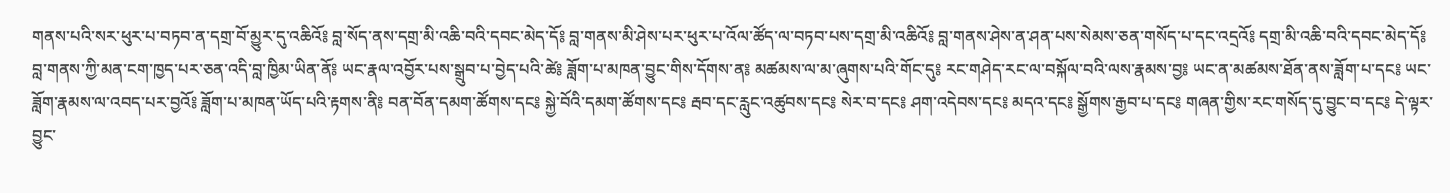གནས་པའི་སར་ཕུར་པ་བཏབ་ན་དགྲ་བོ་མྱུར་དུ་འཆིའོ༔ བླ་སོད་ནས་དགྲ་མི་འཆི་བའི་དབང་མེད་དོ༔ བླ་གནས་མི་ཤེས་པར་ཕུར་པ་འོལ་ཚོད་ལ་བཏབ་པས་དགྲ་མི་འཆིའོ༔ བླ་གནས་ཤེས་ན་ཤན་པས་སེམས་ཅན་གསོད་པ་དང་འདྲའོ༔ དགྲ་མི་འཆི་བའི་དབང་མེད་དོ༔ བླ་གནས་ཀྱི་མན་ངག་ཁྱད་པར་ཅན་འདི་བླ་ཁྱིམ་ཡིན་ནོ༔ ཡང་རྣལ་འབྱོར་པས་སྒྲུབ་པ་བྱེད་པའི་ཚེ༔ ཟློག་པ་མཁན་བྱུང་གིས་དོགས་ན༔ མཚམས་ལ་མ་ཞུགས་པའི་གོང་དུ༔ རང་གཤེད་རང་ལ་བསྐོལ་བའི་ལས་རྣམས་བྱ༔ ཡང་ན་མཚམས་ཐོན་ནས་ཟློག་པ་དང༔ ཡང་ཟློག་རྣམས་ལ་འབད་པར་བྱའོ༔ ཟློག་པ་མཁན་ཡོད་པའི་རྟགས་ནི༔ བན་བོན་དམག་ཚོགས་དང༔ སྐྱེ་བོའི་དམག་ཚོགས་དང༔ རྦབ་དང་རླུང་འཚུབས་དང༔ སེར་བ་དང༔ ཤག་འདེབས་དང༔ མདའ་དང༔ སྒྱོགས་རྒྱབ་པ་དང༔ གཞན་གྱིས་རང་གསོད་དུ་བྱུང་བ་དང༔ དེ་ལྟར་བྱུང་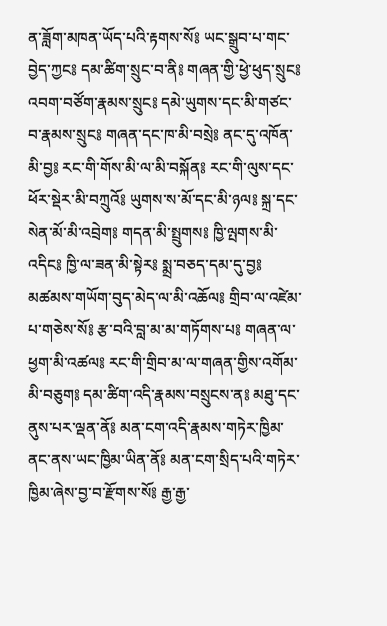ན་ཟློག་མཁན་ཡོད་པའི་རྟགས་སོ༔ ཡང་སྒྲུབ་པ་གང་བྱེད་ཀྱང༔ དམ་ཚིག་སྲུང་བ་ནི༔ གཞན་གྱི་ཕྱེ་ཕུད་སྲུང༔ འབག་བཙོག་རྣམས་སྲུང༔ དམེ་ཡུགས་དང་མི་གཙང་བ་རྣམས་སྲུང༔ གཞན་དང་ཁ་མི་བསྲེ༔ ནང་དུ་འཁོན་མི་བྱ༔ རང་གི་གོས་མི་ལ་མི་བསྐོན༔ རང་གི་ལུས་དང་ཕོར་སྡེར་མི་བཀྲུའོ༔ ཡུགས་ས་མོ་དང་མི་ཉལ༔ སྐྲ་དང་སེན་མོ་མི་འབྲེག༔ གདན་མི་སྤྲུགས༔ ཁྱི་ལྤགས་མི་འདིང༔ ཁྱི་ལ་ཟན་མི་སྟེར༔ སྨྲ་བཅད་དམ་དུ་བྱ༔ མཚམས་གཡོག་བུད་མེད་ལ་མི་འཆོལ༔ གྲིབ་ལ་འཛེམ་པ་གཅེས་སོ༔ རྩ་བའི་བླ་མ་མ་གཏོགས་པ༔ གཞན་ལ་ཕྱག་མི་འཚལ༔ རང་གི་གྲིབ་མ་ལ་གཞན་གྱིས་འགོམ་མི་བཅུག༔ དམ་ཚིག་འདི་རྣམས་བསྲུངས་ན༔ མཐུ་དང་ནུས་པར་ལྡན་ནོ༔ མན་ངག་འདི་རྣམས་གཏེར་ཁྱིམ་ནང་ནས་ཡང་ཁྱིམ་ཡིན་ནོ༔ མན་ངག་སྲིད་པའི་གཏེར་ཁྱིམ་ཞེས་བྱ་བ་རྫོགས་སོ༔ རྒྱ་རྒྱ་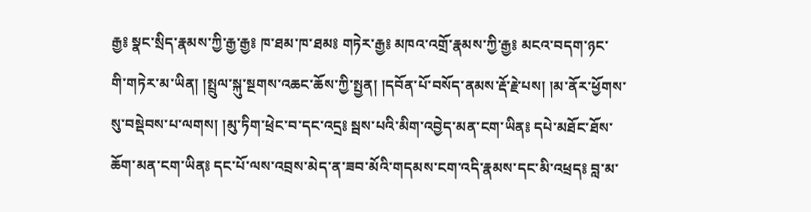རྒྱ༔ སྣང་སྲིད་རྣམས་ཀྱི་རྒྱ་རྒྱ༔ ཁ་ཐམ་ཁ་ཐམ༔ གཏེར་རྒྱ༔ མཁའ་འགྲོ་རྣམས་ཀྱི་རྒྱ༔ མངའ་བདག་ཉང་གི་གཏེར་མ་ཡིན། །སྤྲུལ་སྐུ་སྔགས་འཆང་ཆོས་ཀྱི་སྤྱན། །དབོན་པོ་བསོད་ནམས་རྡོ་རྗེ་པས། །མ་ནོར་ཕྱོགས་སུ་བསྡེབས་པ་ལགས། །མུ་ཏིག་ཕྲེང་བ་དང་འདྲ༔ སྦས་པའི་མིག་འབྱེད་མན་ངག་ཡིན༔ དཔེ་མཐོང་ཐོས་ཆོག་མན་ངག་ཡིན༔ དང་པོ་ལས་འབྲས་མེད་ན་ཟབ་མོའི་གདམས་ངག་འདི་རྣམས་དང་མི་འཕྲད༔ བླ་མ་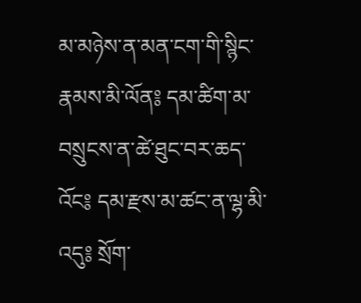མ་མཉེས་ན་མན་ངག་གི་སྙིང་རྣམས་མི་ལོན༔ དམ་ཚིག་མ་བསྲུངས་ན་ཚེ་ཐུང་བར་ཆད་འོང༔ དམ་རྫས་མ་ཚང་ན་ལྷ་མི་འདུ༔ སྲོག་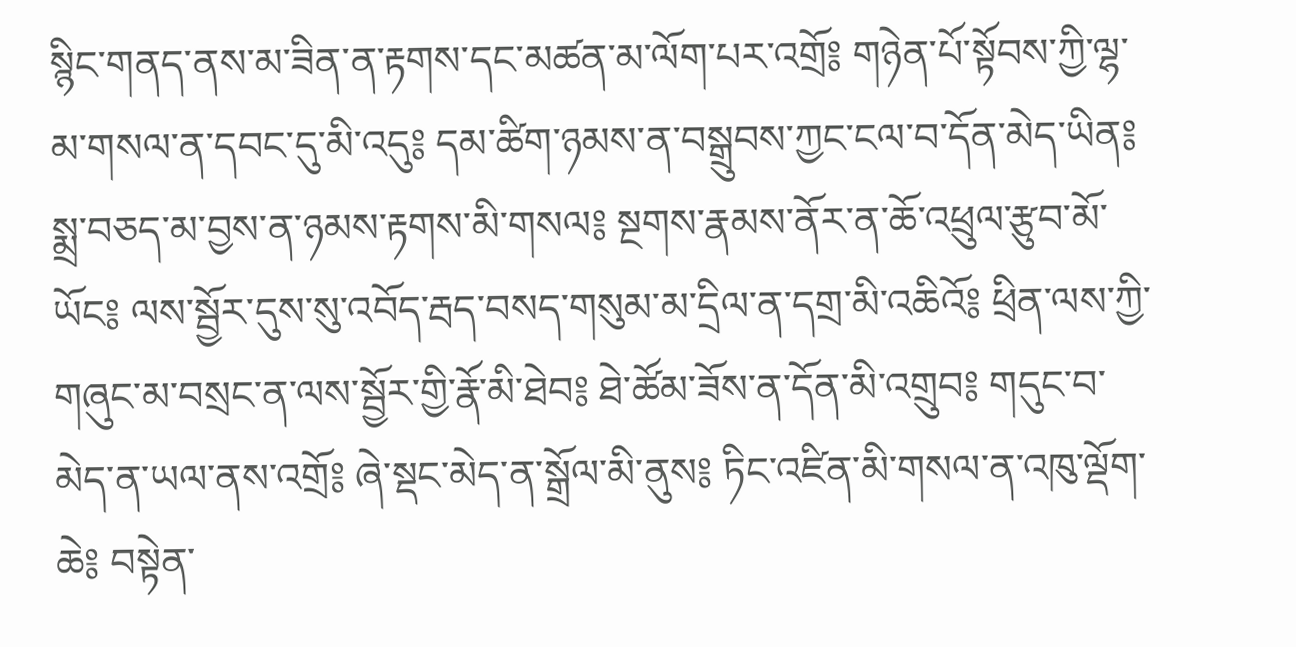སྙིང་གནད་ནས་མ་ཟིན་ན་རྟགས་དང་མཚན་མ་ལོག་པར་འགྲོ༔ གཉེན་པོ་སྟོབས་ཀྱི་ལྷ་མ་གསལ་ན་དབང་དུ་མི་འདུ༔ དམ་ཚིག་ཉམས་ན་བསྒྲུབས་ཀྱང་ངལ་བ་དོན་མེད་ཡིན༔ སྨྲ་བཅད་མ་བྱས་ན་ཉམས་རྟགས་མི་གསལ༔ སྔགས་རྣམས་ནོར་ན་ཆོ་འཕྲུལ་རྩུབ་མོ་ཡོང༔ ལས་སྦྱོར་དུས་སུ་འབོད་རྦད་བསད་གསུམ་མ་དྲིལ་ན་དགྲ་མི་འཆིའོ༔ ཕྲིན་ལས་ཀྱི་གཞུང་མ་བསྲང་ན་ལས་སྦྱོར་གྱི་རྣོ་མི་ཐེབ༔ ཐེ་ཚོམ་ཟོས་ན་དོན་མི་འགྲུབ༔ གདུང་བ་མེད་ན་ཡལ་ནས་འགྲོ༔ ཞེ་སྡང་མེད་ན་སྒྲོལ་མི་ནུས༔ ཏིང་འཛིན་མི་གསལ་ན་འཁུ་ལྡོག་ཆེ༔ བསྟེན་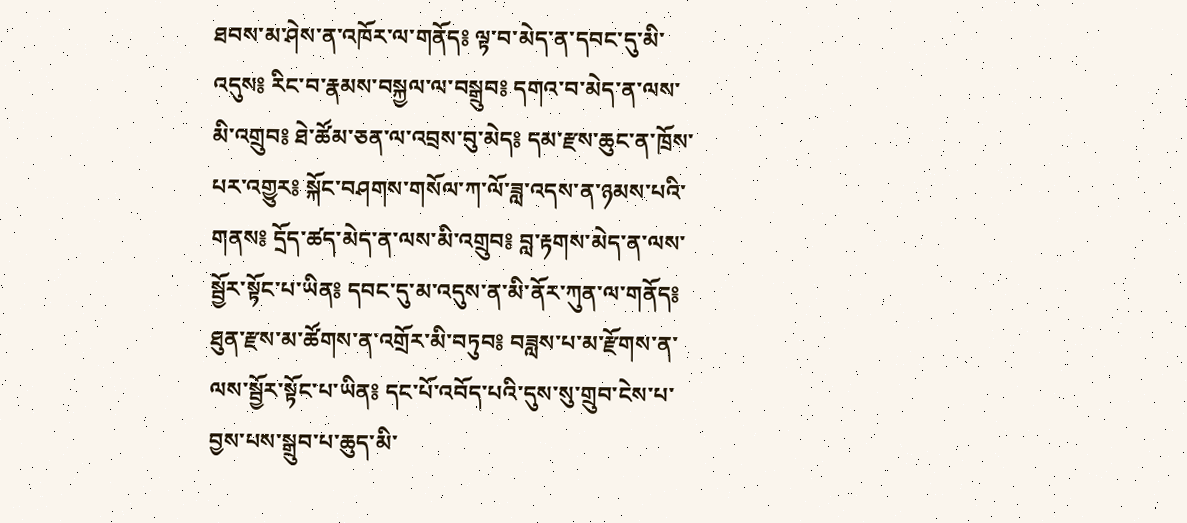ཐབས་མ་ཤེས་ན་འཁོར་ལ་གནོད༔ ལྟ་བ་མེད་ན་དབང་དུ་མི་འདུས༔ རིང་བ་རྣམས་བསྐྱལ་ལ་བསྒྲུབ༔ དགའ་བ་མེད་ན་ལས་མི་འགྲུབ༔ ཐེ་ཚོམ་ཅན་ལ་འབྲས་བུ་མེད༔ དམ་རྫས་ཆུང་ན་ཁྲོས་པར་འགྱུར༔ སྐོང་བཤགས་གསོལ་ཀ་ལོ་ཟླ་འདས་ན་ཉམས་པའི་གནས༔ དྲོད་ཚད་མེད་ན་ལས་མི་འགྲུབ༔ བླ་རྟགས་མེད་ན་ལས་སྦྱོར་སྟོང་པ་ཡིན༔ དབང་དུ་མ་འདུས་ན་མི་ནོར་ཀུན་ལ་གནོད༔ ཐུན་རྫས་མ་ཚོགས་ན་འགྲོར་མི་བཏུབ༔ བཟླས་པ་མ་རྫོགས་ན་ལས་སྦྱོར་སྟོང་པ་ཡིན༔ དང་པོ་འབོད་པའི་དུས་སུ་གྲུབ་ངེས་པ་བྱས་པས་སྒྲུབ་པ་ཆུད་མི་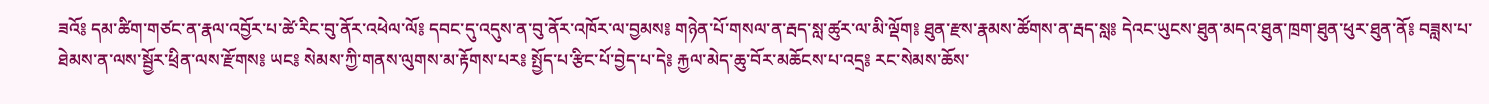ཟའོ༔ དམ་ཚིག་གཙང་ན་རྣལ་འབྱོར་པ་ཚེ་རིང་བུ་ནོར་འཕེལ་ལོ༔ དབང་དུ་འདུས་ན་བུ་ནོར་འཁོར་ལ་བྱམས༔ གཉེན་པོ་གསལ་ན་རྦད་སླ་ཚུར་ལ་མི་ལྡོག༔ ཐུན་རྫས་རྣམས་ཚོགས་ན་རྦད་སླ༔ དེའང་ཡུངས་ཐུན་མདའ་ཐུན་ཁྲག་ཐུན་ཕུར་ཐུན་ནོ༔ བཟླས་པ་ཐེམས་ན་ལས་སྦྱོར་ཕྲིན་ལས་རྫོགས༔ ཡང༔ སེམས་ཀྱི་གནས་ལུགས་མ་རྟོགས་པར༔ སྤྱོད་པ་རྩིང་པོ་བྱེད་པ་དེ༔ རྐྱལ་མེད་ཆུ་བོར་མཆོངས་པ་འདྲ༔ རང་སེམས་ཆོས་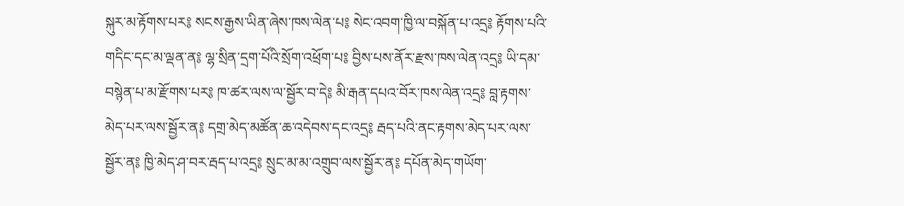སྐུར་མ་རྟོགས་པར༔ སངས་རྒྱས་ཡིན་ཞེས་ཁས་ལེན་པ༔ སེང་འབག་ཁྱི་ལ་བསྐོན་པ་འདྲ༔ རྟོགས་པའི་གདིང་དང་མ་ལྡན་ན༔ ལྷ་སྲིན་དྲག་པོའི་སྲོག་འཕྲོག་པ༔ བྱིས་པས་ནོར་རྫས་ཁས་ལེན་འདྲ༔ ཡི་དམ་བསྙེན་པ་མ་རྫོགས་པར༔ ཁ་ཚར་ལས་ལ་སྦྱོར་བ་དེ༔ མི་རྒན་དཔའ་བོར་ཁས་ལེན་འདྲ༔ བླ་རྟགས་མེད་པར་ལས་སྦྱོར་ན༔ དགྲ་མེད་མཚོན་ཆ་འདེབས་དང་འདྲ༔ རྦད་པའི་ནང་རྟགས་མེད་པར་ལས་སྦྱོར་ན༔ ཁྱི་མེད་ཤ་བར་རྦད་པ་འདྲ༔ སྲུང་མ་མ་འགྲུབ་ལས་སྦྱོར་ན༔ དཔོན་མེད་གཡོག་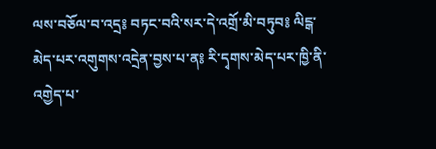ལས་བཅོལ་བ་འདྲ༔ བཏང་བའི་སར་དེ་འགྲོ་མི་བཏུབ༔ ལིངྒ་མེད་པར་འགུགས་འདྲེན་བྱས་པ་ན༔ རི་དྭགས་མེད་པར་ཁྱི་ནི་འགྱེད་པ་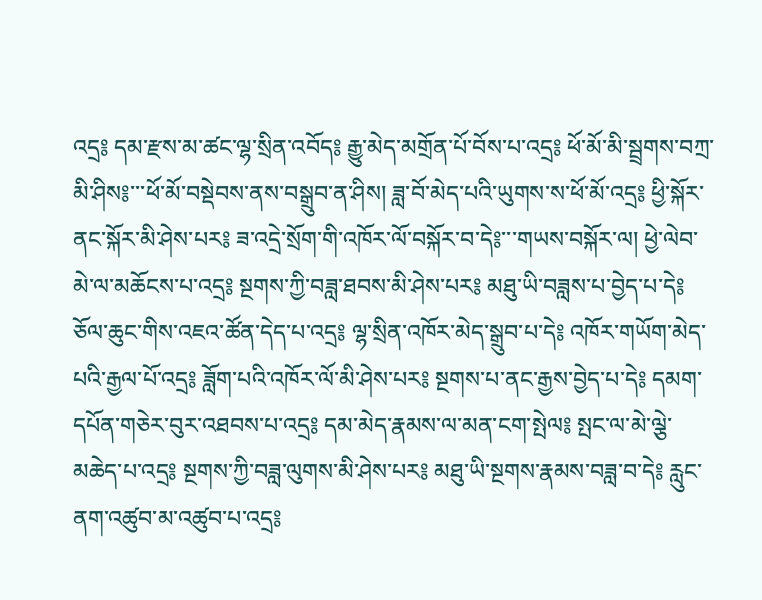འདྲ༔ དམ་རྫས་མ་ཚང་ལྷ་སྲིན་འབོད༔ རྒྱུ་མེད་མགྲོན་པོ་བོས་པ་འདྲ༔ ཕོ་མོ་མི་སྦྲགས་བཀྲ་མི་ཤིས༔་་་ཕོ་མོ་བསྡེབས་ནས་བསྒྲུབ་ན་ཤིས། ཟླ་བོ་མེད་པའི་ཡུགས་ས་ཕོ་མོ་འདྲ༔ ཕྱི་སྐོར་ནང་སྐོར་མི་ཤེས་པར༔ ཟ་འདྲེ་སྲོག་གི་འཁོར་ལོ་བསྐོར་བ་དེ༔་་་གཡས་བསྐོར་ལ། ཕྱེ་ལེབ་མེ་ལ་མཆོངས་པ་འདྲ༔ སྔགས་ཀྱི་བཟླ་ཐབས་མི་ཤེས་པར༔ མཐུ་ཡི་བཟླས་པ་བྱེད་པ་དེ༔ ཅོལ་ཆུང་གིས་འཇའ་ཚོན་དེད་པ་འདྲ༔ ལྷ་སྲིན་འཁོར་མེད་སྒྲུབ་པ་དེ༔ འཁོར་གཡོག་མེད་པའི་རྒྱལ་པོ་འདྲ༔ ཟློག་པའི་འཁོར་ལོ་མི་ཤེས་པར༔ སྔགས་པ་ནང་རྒྱས་བྱེད་པ་དེ༔ དམག་དཔོན་གཅེར་བུར་འཐབས་པ་འདྲ༔ དམ་མེད་རྣམས་ལ་མན་ངག་སྤེལ༔ སྤང་ལ་མེ་ལྕེ་མཆེད་པ་འདྲ༔ སྔགས་ཀྱི་བཟླ་ལུགས་མི་ཤེས་པར༔ མཐུ་ཡི་སྔགས་རྣམས་བཟླ་བ་དེ༔ རླུང་ནག་འཚུབ་མ་འཚུབ་པ་འདྲ༔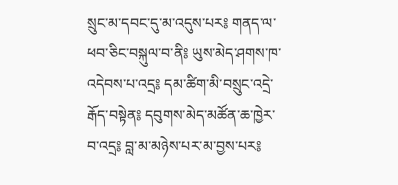སྲུང་མ་དབང་དུ་མ་འདུས་པར༔ གནད་ལ་ཕབ་ཅིང་བསྐུལ་བ་ནི༔ ཡུས་མེད་ཤགས་ཁ་འདེབས་པ་འདྲ༔ དམ་ཚིག་མི་བསྲུང་འདྲེ་རྒོད་བསྟེན༔ དབུགས་མེད་མཚོན་ཆ་ཁྱེར་བ་འདྲ༔ བླ་མ་མཉེས་པར་མ་བྱས་པར༔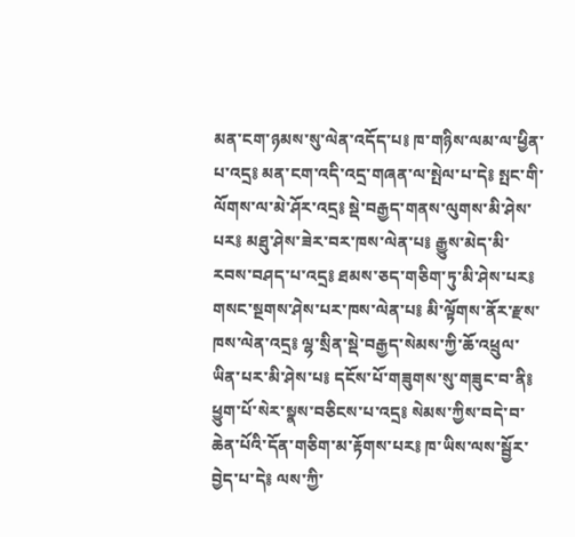མན་ངག་ཉམས་སུ་ལེན་འདོད་པ༔ ཁ་གཉིས་ལམ་ལ་ཕྱིན་པ་འདྲ༔ མན་ངག་འདི་འདྲ་གཞན་ལ་སྤེལ་པ་དེ༔ སྤང་གི་ལོགས་ལ་མེ་ཤོར་འདྲ༔ སྡེ་བརྒྱད་གནས་ལུགས་མི་ཤེས་པར༔ མཐུ་ཤེས་ཟེར་བར་ཁས་ལེན་པ༔ རྒྱུས་མེད་མི་རབས་བཤད་པ་འདྲ༔ ཐམས་ཅད་གཅིག་ཏུ་མི་ཤེས་པར༔ གསང་སྔགས་ཤེས་པར་ཁས་ལེན་པ༔ མི་ལྟོགས་ནོར་རྫས་ཁས་ལེན་འདྲ༔ ལྷ་སྲིན་སྡེ་བརྒྱད་སེམས་ཀྱི་ཆོ་འཕྲུལ་ཡིན་པར་མི་ཤེས་པ༔ དངོས་པོ་གཟུགས་སུ་གཟུང་བ་ནི༔ ཕྱུག་པོ་སེར་སྣས་བཅིངས་པ་འདྲ༔ སེམས་ཀྱིས་བདེ་བ་ཆེན་པོའི་དོན་གཅིག་མ་རྟོགས་པར༔ ཁ་ཡིས་ལས་སྦྱོར་བྱེད་པ་དེ༔ ལས་ཀྱི་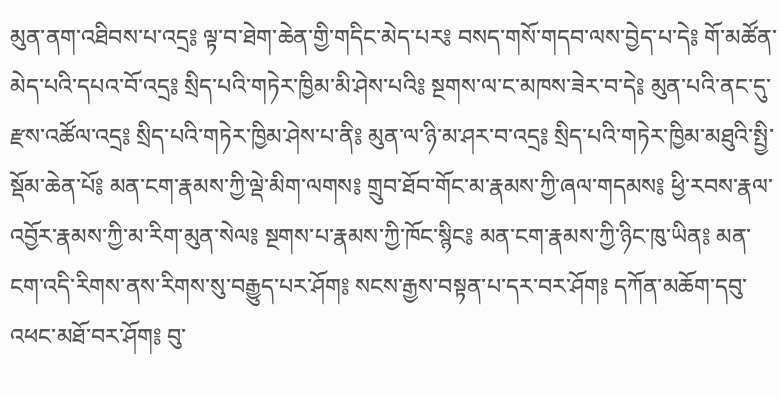མུན་ནག་འཐིབས་པ་འདྲ༔ ལྟ་བ་ཐེག་ཆེན་གྱི་གདིང་མེད་པར༔ བསད་གསོ་གདབ་ལས་བྱེད་པ་དེ༔ གོ་མཚོན་མེད་པའི་དཔའ་བོ་འདྲ༔ སྲིད་པའི་གཏེར་ཁྱིམ་མི་ཤེས་པའི༔ སྔགས་ལ་ང་མཁས་ཟེར་བ་དེ༔ མུན་པའི་ནང་དུ་རྫས་འཚོལ་འདྲ༔ སྲིད་པའི་གཏེར་ཁྱིམ་ཤེས་པ་ནི༔ མུན་ལ་ཉི་མ་ཤར་བ་འདྲ༔ སྲིད་པའི་གཏེར་ཁྱིམ་མཐུའི་སྤྱི་སྡོམ་ཆེན་པོ༔ མན་ངག་རྣམས་ཀྱི་ལྡེ་མིག་ལགས༔ གྲུབ་ཐོབ་གོང་མ་རྣམས་ཀྱི་ཞལ་གདམས༔ ཕྱི་རབས་རྣལ་འབྱོར་རྣམས་ཀྱི་མ་རིག་མུན་སེལ༔ སྔགས་པ་རྣམས་ཀྱི་ཁོང་སྙིང༔ མན་ངག་རྣམས་ཀྱི་ཉིང་ཁུ་ཡིན༔ མན་ངག་འདི་རིགས་ནས་རིགས་སུ་བརྒྱུད་པར་ཤོག༔ སངས་རྒྱས་བསྟན་པ་དར་བར་ཤོག༔ དཀོན་མཆོག་དབུ་འཕང་མཐོ་བར་ཤོག༔ བུ་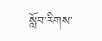སློབ་རིགས་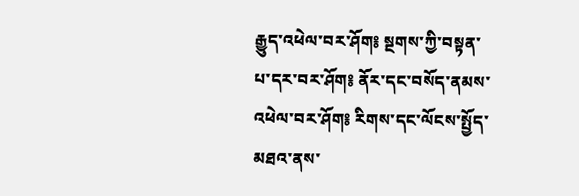རྒྱུད་འཕེལ་བར་ཤོག༔ སྔགས་ཀྱི་བསྟན་པ་དར་བར་ཤོག༔ ནོར་དང་བསོད་ནམས་འཕེལ་བར་ཤོག༔ རིགས་དང་ལོངས་སྤྱོད་མཐའ་ནས་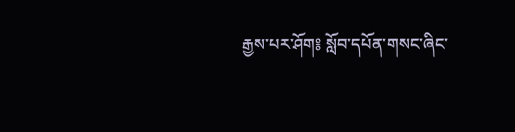རྒྱས་པར་ཤོག༔ སློབ་དཔོན་གསང་ཞིང་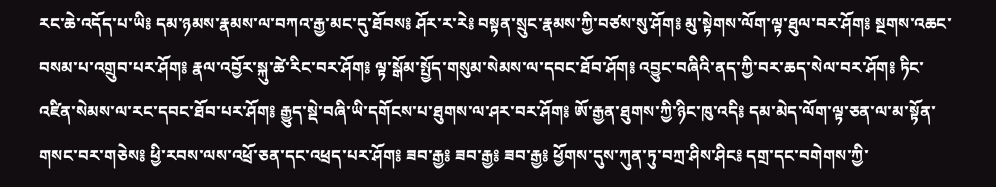རང་ཆེ་འདོད་པ་ཡི༔ དམ་ཉམས་རྣམས་ལ་བཀའ་རྒྱ་མང་དུ་ཐོབས༔ ཤོར་ར་རེ༔ བསྟན་སྲུང་རྣམས་ཀྱི་བཙས་སུ་ཤོག༔ མུ་སྟེགས་ལོག་ལྟ་ཐུལ་བར་ཤོག༔ སྔགས་འཆང་བསམ་པ་འགྲུབ་པར་ཤོག༔ རྣལ་འབྱོར་སྐུ་ཚེ་རིང་བར་ཤོག༔ ལྟ་སྒོམ་སྤྱོད་གསུམ་སེམས་ལ་དབང་ཐོབ་ཤོག༔ འབྱུང་བཞིའི་ནད་ཀྱི་བར་ཆད་སེལ་བར་ཤོག༔ ཏིང་འཛིན་སེམས་ལ་རང་དབང་ཐོབ་པར་ཤོག༔ རྒྱུད་སྡེ་བཞི་ཡི་དགོངས་པ་ཐུགས་ལ་ཤར་བར་ཤོག༔ ཨོ་རྒྱན་ཐུགས་ཀྱི་ཉིང་ཁུ་འདི༔ དམ་མེད་ལོག་ལྟ་ཅན་ལ་མ་སྟོན་གསང་བར་གཅེས༔ ཕྱི་རབས་ལས་འཕྲོ་ཅན་དང་འཕྲད་པར་ཤོག༔ ཟབ་རྒྱ༔ ཟབ་རྒྱ༔ ཟབ་རྒྱ༔ ཕྱོགས་དུས་ཀུན་ཏུ་བཀྲ་ཤིས་ཤིང༔ དགྲ་དང་བགེགས་ཀྱི་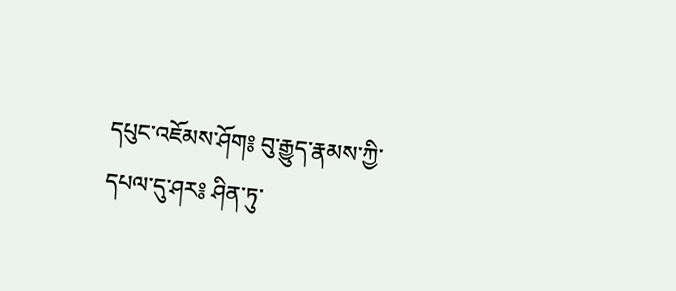དཔུང་འཇོམས་ཤོག༔ བུ་རྒྱུད་རྣམས་ཀྱི་དཔལ་དུ་ཤར༔ ཤིན་ཏུ་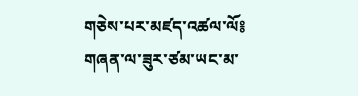གཅེས་པར་མཛད་འཚལ་ལོ༔ གཞན་ལ་ཟུར་ཙམ་ཡང་མ་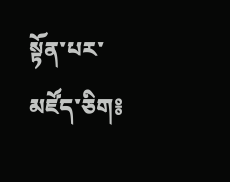སྟོན་པར་མཛོད་ཅིག༔